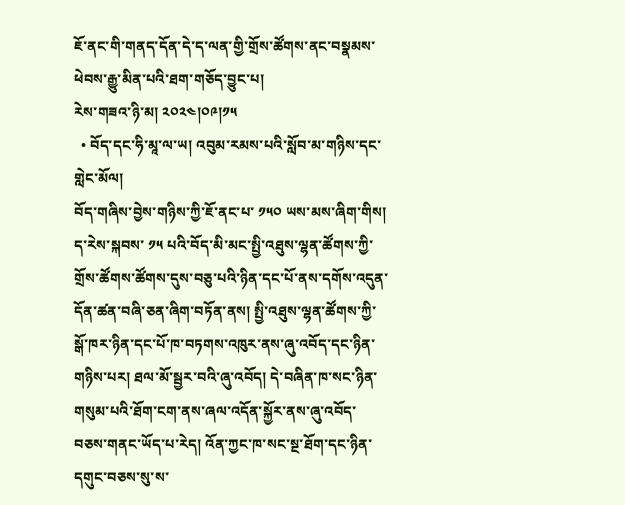ཇོ་ནང་གི་གནད་དོན་དེ་ད་ལན་གྱི་གྲོས་ཚོགས་ནང་བསྣམས་ཕེབས་རྒྱུ་མིན་པའི་ཐག་གཅོད་བྱུང་པ།
རེས་གཟའ་ཉི་མ། ༢༠༢༤།༠༩།༡༥
  • བོད་དང་ཧི་མཱ་ལ་ཡ། འབུམ་རམས་པའི་སློབ་མ་གཉིས་དང་གླེང་མོལ།
བོད་གཞིས་བྱེས་གཉིས་ཀྱི་ཇོ་ནང་པ་ ༡༥༠ ཡས་མས་ཞིག་གིས། ད་རེས་སྐབས་ ༡༥ པའི་བོད་མི་མང་སྤྱི་འཐུས་ལྷན་ཚོགས་ཀྱི་གྲོས་ཚོགས་ཚོགས་དུས་བཅུ་པའི་ཉིན་དང་པོ་ནས་དགོས་འདུན་དོན་ཚན་བཞི་ཅན་ཞིག་བཏོན་ནས། སྤྱི་འཐུས་ལྷན་ཚོགས་ཀྱི་སྒོ་ཁར་ཉིན་དང་པོ་ཁ་བཏགས་འཁུར་ནས་ཞུ་འབོད་དང་ཉིན་གཉིས་པར། ཐལ་མོ་སྦྱར་བའི་ཞུ་འབོད། དེ་བཞིན་ཁ་སང་ཉིན་གསུམ་པའི་ཐོག་ངག་ནས་ཞལ་འདོན་སྐྱོར་ནས་ཞུ་འབོད་བཅས་གནང་ཡོད་པ་རེད། འོན་ཀྱང་ཁ་སང་སྔ་ཐོག་དང་ཉིན་དགུང་བཅས་སུ་ས་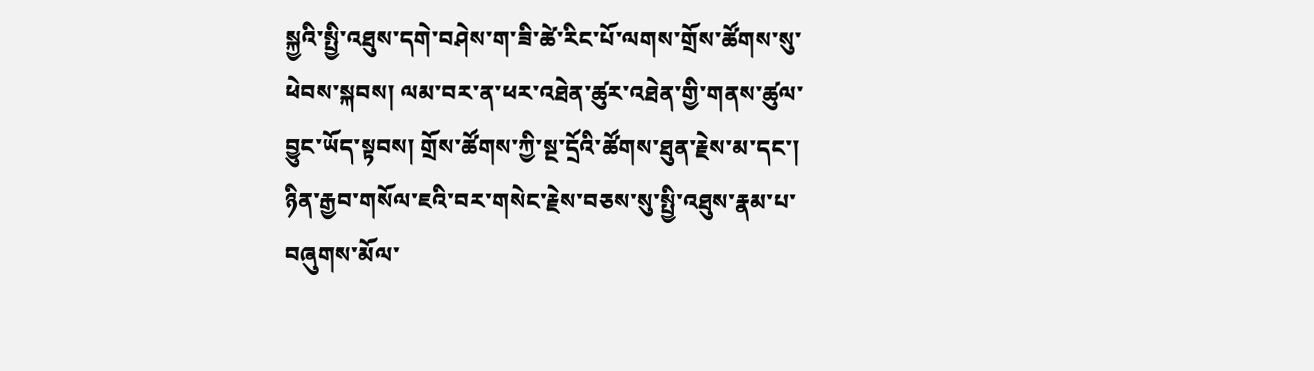སྐྱའི་སྤྱི་འཐུས་དགེ་བཤེས་ག་ཟི་ཚེ་རིང་པོ་ལགས་གྲོས་ཚོགས་སུ་ཕེབས་སྐབས། ལམ་བར་ན་ཕར་འཐེན་ཚུར་འཐེན་གྱི་གནས་ཚུལ་བྱུང་ཡོད་སྟབས། གྲོས་ཚོགས་ཀྱི་སྔ་དྲོའི་ཚོགས་ཐུན་རྗེས་མ་དང་། ཉིན་རྒྱབ་གསོལ་ཇའི་བར་གསེང་རྗེས་བཅས་སུ་སྤྱི་འཐུས་རྣམ་པ་བཞུགས་མོལ་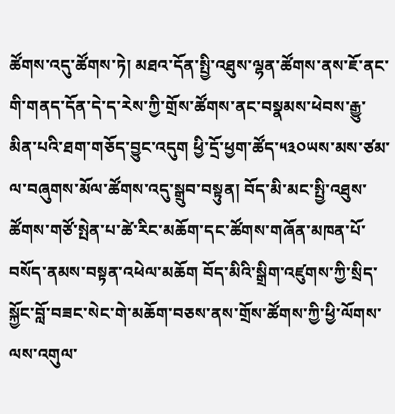ཚོགས་འདུ་ཚོགས་ཏེ། མཐའ་དོན་སྤྱི་འཐུས་ལྷན་ཚོགས་ནས་ཇོ་ནང་གི་གནད་དོན་དེ་ད་རེས་ཀྱི་གྲོས་ཚོགས་ནང་བསྣམས་ཕེབས་རྒྱུ་མིན་པའི་ཐག་གཅོད་བྱུང་འདུག ཕྱི་དྲོ་ཕྱག་ཚོད་༥༣༠ཡས་མས་ཙམ་ལ་བཞུགས་མོལ་ཚོགས་འདུ་སྒྲུབ་བསྟུན། བོད་མི་མང་སྤྱི་འཐུས་ཚོགས་གཙོ་སྤེན་པ་ཚེ་རིང་མཆོག་དང་ཚོགས་གཞོན་མཁན་པོ་བསོད་ནམས་བསྟན་འཕེལ་མཆོག བོད་མིའི་སྒྲིག་འཛུགས་ཀྱི་སྲིད་སྐྱོང་བློ་བཟང་སེང་གེ་མཆོག་བཅས་ནས་གྲོས་ཚོགས་ཀྱི་ཕྱི་ལོགས་ལས་འགུལ་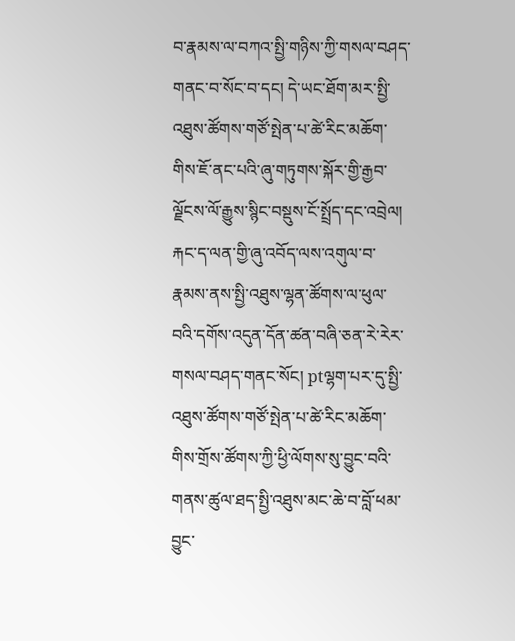བ་རྣམས་ལ་བཀའ་སྤྱི་གཉིས་ཀྱི་གསལ་བཤད་གནང་བ་སོང་བ་དང། དེ་ཡང་ཐོག་མར་སྤྱི་འཐུས་ཚོགས་གཙོ་སྤེན་པ་ཚེ་རིང་མཆོག་གིས་ཇོ་ནང་པའི་ཞུ་གཏུགས་སྐོར་གྱི་རྒྱབ་ལྗོངས་ལོ་རྒྱུས་སྙིང་བསྡུས་ངོ་སྤྲོད་དང་འབྲེལ། རྐང་ད་ལན་གྱི་ཞུ་འབོད་ལས་འགུལ་བ་རྣམས་ནས་སྤྱི་འཐུས་ལྷན་ཚོགས་ལ་ཕུལ་བའི་དགོས་འདུན་དོན་ཚན་བཞི་ཅན་རེ་རེར་གསལ་བཤད་གནང་སོང། ptལྷག་པར་དུ་སྤྱི་འཐུས་ཚོགས་གཙོ་སྤེན་པ་ཚེ་རིང་མཆོག་གིས་གྲོས་ཚོགས་ཀྱི་ཕྱི་ལོགས་སུ་བྱུང་བའི་གནས་ཚུལ་ཐད་སྤྱི་འཐུས་མང་ཆེ་བ་བློ་ཕམ་བྱུང་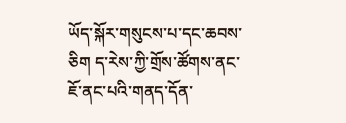ཡོད་སྐོར་གསུངས་པ་དང་ཆབས་ཅིག ད་རེས་ཀྱི་གྲོས་ཚོགས་ནང་ཇོ་ནང་པའི་གནད་དོན་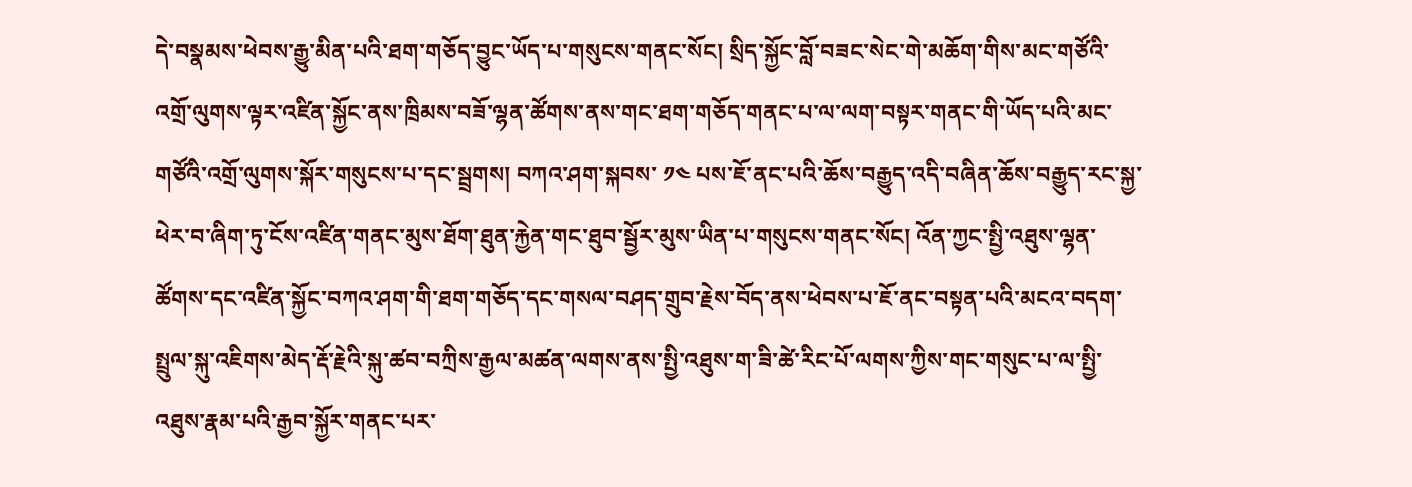དེ་བསྣམས་ཕེབས་རྒྱུ་མིན་པའི་ཐག་གཅོད་བྱུང་ཡོད་པ་གསུངས་གནང་སོང། སྲིད་སྐྱོང་བློ་བཟང་སེང་གེ་མཆོག་གིས་མང་གཙོའི་འགྲོ་ལུགས་ལྟར་འཛིན་སྐྱོང་ནས་ཁྲིམས་བཟོ་ལྷན་ཚོགས་ནས་གང་ཐག་གཅོད་གནང་པ་ལ་ལག་བསྟར་གནང་གི་ཡོད་པའི་མང་གཙོའི་འགྲོ་ལུགས་སྐོར་གསུངས་པ་དང་སྦྲགས། བཀའ་ཤག་སྐབས་ ༡༤ པས་ཇོ་ནང་པའི་ཆོས་བརྒྱུད་འདི་བཞིན་ཆོས་བརྒྱུད་རང་སྐྱ་ཕེར་བ་ཞིག་ཏུ་ངོས་འཛིན་གནང་མུས་ཐོག་ཐུན་རྐྱེན་གང་ཐུབ་སྦྱོར་མུས་ཡིན་པ་གསུངས་གནང་སོང། འོན་ཀྱང་སྤྱི་འཐུས་ལྷན་ཚོགས་དང་འཛིན་སྐྱོང་བཀའ་ཤག་གི་ཐག་གཅོད་དང་གསལ་བཤད་གྲུབ་རྗེས་བོད་ནས་ཕེབས་པ་ཇོ་ནང་བསྟན་པའི་མངའ་བདག་སྤྲུལ་སྐུ་འཇིགས་མེད་རྡོ་རྗེའི་སྐུ་ཚབ་བཀྲིས་རྒྱལ་མཚན་ལགས་ནས་སྤྱི་འཐུས་ག་ཟི་ཚེ་རིང་པོ་ལགས་ཀྱིས་གང་གསུང་པ་ལ་སྤྱི་འཐུས་རྣམ་པའི་རྒྱབ་སྐྱོར་གནང་པར་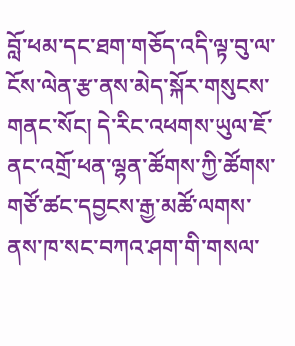བློ་ཕམ་དང་ཐག་གཅོད་འདི་ལྟ་བུ་ལ་ངོས་ལེན་རྩ་ནས་མེད་སྐོར་གསུངས་གནང་སོང། དེ་རིང་འཕགས་ཡུལ་ཇོ་ནང་འགྲོ་ཕན་ལྷན་ཚོགས་ཀྱི་ཚོགས་གཙོ་ཚང་དབྱངས་རྒྱ་མཚོ་ལགས་ནས་ཁ་སང་བཀའ་ཤག་གི་གསལ་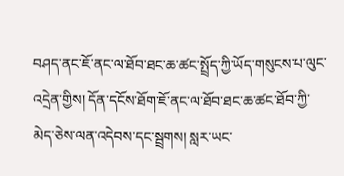བཤད་ནང་ཇོ་ནང་ལ་ཐོབ་ཐང་ཆ་ཚང་སྤྲོད་ཀྱི་ཡོད་གསུངས་པ་ལུང་འདྲེན་གྱིས། དོན་དངོས་ཐོག་ཇོ་ནང་ལ་ཐོབ་ཐང་ཆ་ཚང་ཐོབ་ཀྱི་མེད་ཅེས་ལན་འདེབས་དང་སྦྲགས། སླར་ཡང་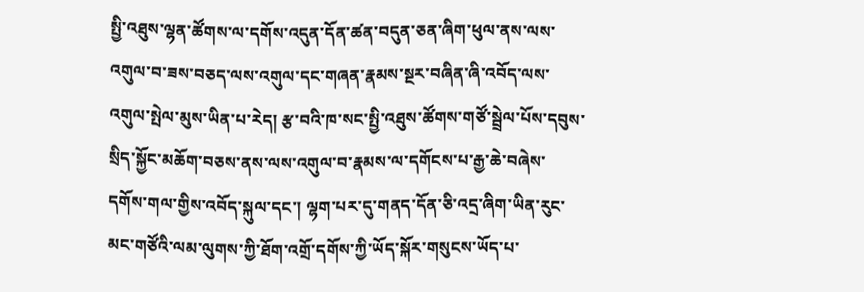སྤྱི་འཐུས་ལྷན་ཚོགས་ལ་དགོས་འདུན་དོན་ཚན་བདུན་ཅན་ཞིག་ཕུལ་ནས་ལས་འགུལ་བ་ཟས་བཅད་ལས་འགུལ་དང་གཞན་རྣམས་སྔར་བཞིན་ཞི་འབོད་ལས་འགུལ་སྤེལ་མུས་ཡིན་པ་རེད། རྩ་བའི་ཁ་སང་སྤྱི་འཐུས་ཚོགས་གཙོ་སྦྲེལ་པོས་དབུས་སྲིད་སྐྱོང་མཆོག་བཅས་ནས་ལས་འགུལ་བ་རྣམས་ལ་དགོངས་པ་རྒྱ་ཆེ་བཞེས་དགོས་གལ་གྱིས་འབོད་སྐུལ་དང་། ལྷག་པར་དུ་གནད་དོན་ཅི་འདྲ་ཞིག་ཡིན་རུང་མང་གཙོའི་ལམ་ལུགས་ཀྱི་ཐོག་འགྲོ་དགོས་ཀྱི་ཡོད་སྐོར་གསུངས་ཡོད་པ་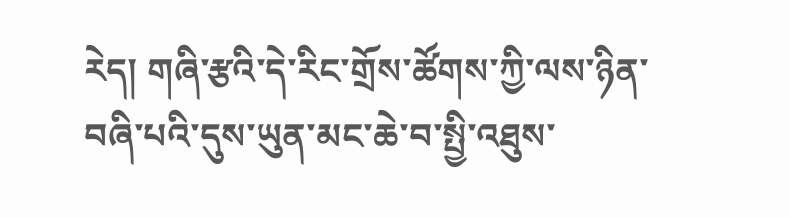རེད། གཞི་རྩའི་དེ་རིང་གྲོས་ཚོགས་ཀྱི་ལས་ཉིན་བཞི་པའི་དུས་ཡུན་མང་ཆེ་བ་སྤྱི་འཐུས་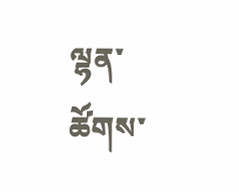ལྷན་ཚོགས་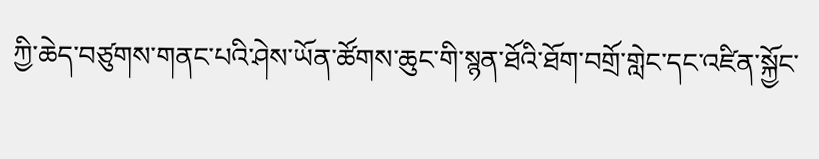ཀྱི་ཆེད་བཙུགས་གནང་པའི་ཤེས་ཡོན་ཚོགས་ཆུང་གི་སྙན་ཐོའི་ཐོག་བགྲོ་གླེང་དང་འཛིན་སྐྱོང་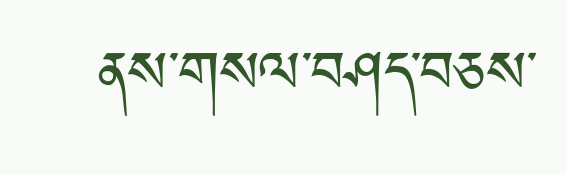ནས་གསལ་བཤད་བཅས་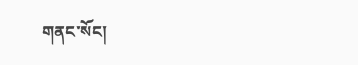གནང་སོང།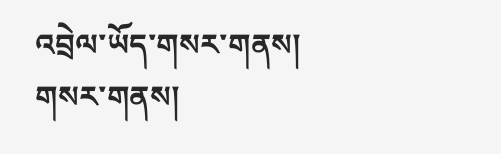འབྲེལ་ཡོད་གསར་གནས།
གསར་གནས།